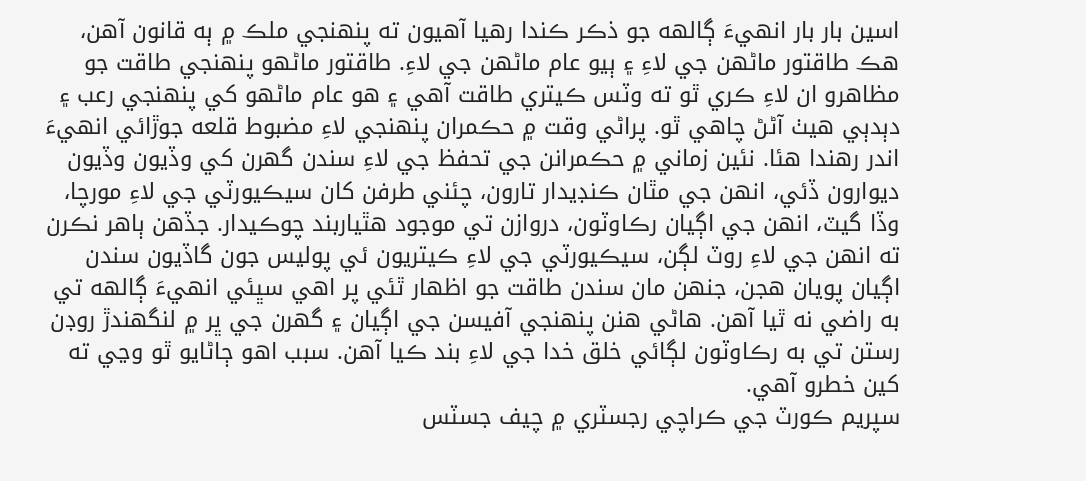اسين بار بار انهيءَ ڳالهه جو ذڪر ڪندا رهيا آهيون ته پنهنجي ملڪ ۾ ٻه قانون آهن، هڪ طاقتور ماڻهن جي لاءِ ۽ ٻيو عام ماڻهن جي لاءِ. طاقتور ماڻهو پنهنجي طاقت جو مظاهرو ان لاءِ ڪري ٿو ته وٽس ڪيتري طاقت آهي ۽ هو عام ماڻهو کي پنهنجي رعب ۽ دٻدٻي هيٺ آڻڻ چاهي ٿو. پراڻي وقت ۾ حڪمران پنهنجي لاءِ مضبوط قلعه جوڙائي انهيءَ اندر رهندا هئا. نئين زماني ۾ حڪمرانن جي تحفظ جي لاءِ سندن گهرن کي وڏيون وڏيون ديوارون ڏئي، انهن جي مٿان ڪنڊيدار تارون، چئني طرفن کان سيڪيورٽي جي لاءِ مورچا، وڏا گيٽ، انهن جي اڳيان رڪاوٽون، دروازن تي موجود هٿياربند چوڪيدار. جڏهن ٻاهر نڪرن ته انهن جي لاءِ روٽ لڳن، سيڪيورٽي جي لاءِ ڪيتريون ئي پوليس جون گاڏيون سندن اڳيان پويان هجن، جنهن مان سندن طاقت جو اظهار ٿئي پر اهي سڀئي انهيءَ ڳالهه تي به راضي نه ٿيا آهن. هاڻي هنن پنهنجي آفيسن جي اڳيان ۽ گهرن جي ڀر ۾ لنگهندڙ روڊن رستن تي به رڪاوٽون لڳائي خلق خدا جي لاءِ بند ڪيا آهن. سبب اهو ڄاڻايو ٿو وڃي ته کين خطرو آهي.
سپريم ڪورٽ جي ڪراچي رجسٽري ۾ چيف جسٽس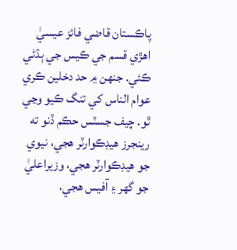پاڪستان قاضي فائز عيسيٰ اهڙي قسم جي ڪيس جي ٻڌڻي ڪئي. جنهن ۾ حد دخلين ڪري عوام الناس کي تنگ ڪيو وڃي ٿو. چيف جسٽس حڪم ڏنو ته رينجرز هيڊڪوارٽر هجي، نيوي جو هيڊڪوارٽر هجي، وزيراعليٰ جو گهر ۽ آفيس هجي،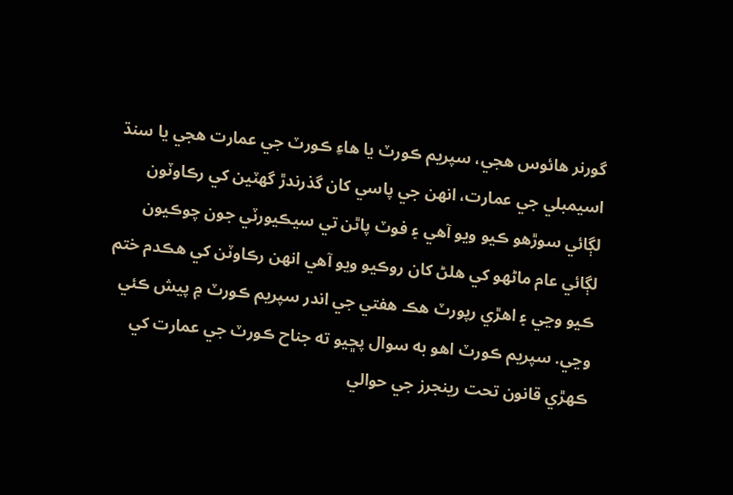گورنر هائوس هجي، سپريم ڪورٽ يا هاءِ ڪورٽ جي عمارت هجي يا سنڌ اسيمبلي جي عمارت، انهن جي پاسي کان گذرندڙ گهٽين کي رڪاوٽون لڳائي سوڙهو ڪيو ويو آهي ۽ فوٽ پاٿن تي سيڪيورٽي جون چوڪيون لڳائي عام ماڻهو کي هلڻ کان روڪيو ويو آهي انهن رڪاوٽن کي هڪدم ختم ڪيو وڃي ۽ اهڙي رپورٽ هڪ هفتي جي اندر سپريم ڪورٽ ۾ پيش ڪئي وڃي. سپريم ڪورٽ اهو به سوال پڇيو ته جناح ڪورٽ جي عمارت کي ڪهڙي قانون تحت رينجرز جي حوالي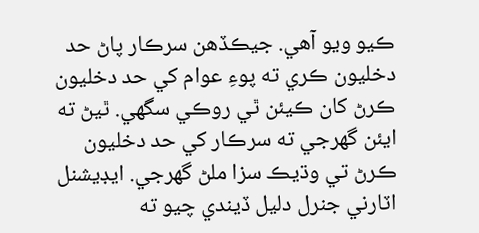ڪيو ويو آهي. جيڪڏهن سرڪار پاڻ حد دخليون ڪري ته پوءِ عوام کي حد دخليون ڪرڻ کان ڪيئن ٿي روڪي سگهي. ٿيڻ ته ايئن گهرجي ته سرڪار کي حد دخليون ڪرڻ تي وڌيڪ سزا ملڻ گهرجي. ايڊيشنل اٽارني جنرل دليل ڏيندي چيو ته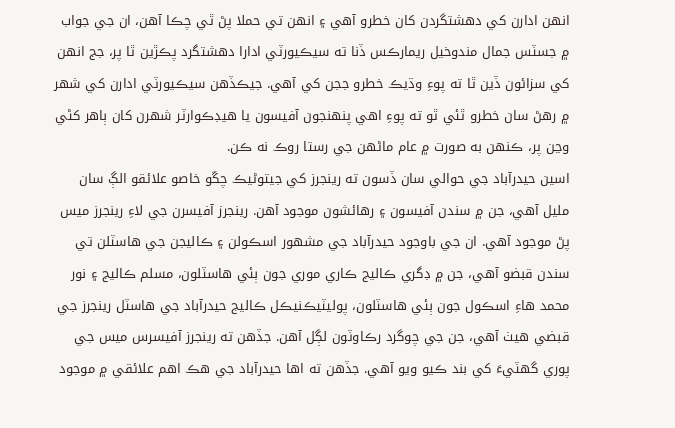انهن ادارن کي دهشتگردن کان خطرو آهي ۽ انهن تي حملا پڻ ٿي چڪا آهن، ان جي جواب ۾ جسٽس جمال مندوخيل ريمارڪس ڏنا ته سيڪيورٽي ادارا دهشتگرد پڪڙين ٿا پر، جج انهن کي سزائون ڏين ٿا ته پوءِ وڌيڪ خطرو ججن کي آهي. جيڪڏهن سيڪيورٽي ادارن کي شهر ۾ رهڻ سان خطرو ٿئي ٿو ته پوءِ اهي پنهنجون آفيسون يا هيڊڪوارٽر شهرن کان ٻاهر کڻي وڃن پر، ڪنهن به صورت ۾ عام ماڻهن جي رستا روڪ نه ڪن.
اسين حيدرآباد جي حوالي سان ڏسون ته رينجرز کي جيتوڻيڪ چڱو خاصو علائقو الڳ سان مليل آهي، جن ۾ سندن آفيسون ۽ رهائشون موجود آهن. رينجرز آفيسرن جي لاءِ رينجرز ميس پڻ موجود آهي. ان جي باوجود حيدرآباد جي مشهور اسڪولن ۽ ڪاليجن جي هاسٽلن تي سندن قبضو آهي، جن ۾ ڊگري ڪاليج ڪاري موري جون ٻئي هاسٽلون، مسلم ڪاليج ۽ نور محمد هاءِ اسڪول جون ٻئي هاسٽلون، پوليٽيڪنيڪل ڪاليج حيدرآباد جي هاسٽل رينجرز جي قبضي هيٺ آهي، جن جي چوگرد رڪاوٽون لڳل آهن. جڏهن ته رينجرز آفيسرس ميس جي پوري گهٽيءَ کي بند ڪيو ويو آهي. جڏهن ته اها حيدرآباد جي هڪ اهم علائقي ۾ موجود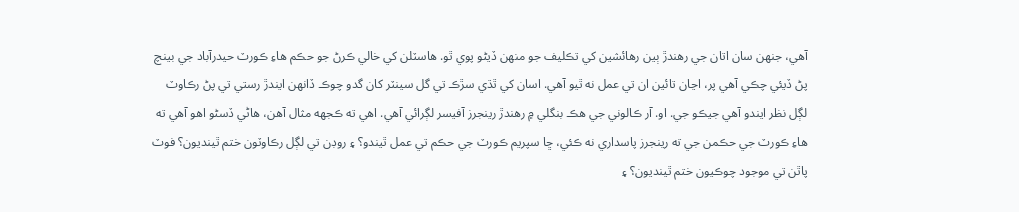آهي، جنهن سان اتان جي رهندڙ ٻين رهائشين کي تڪليف جو منهن ڏيڻو پوي ٿو. هاسٽلن کي خالي ڪرڻ جو حڪم هاءِ ڪورٽ حيدرآباد جي بينچ پڻ ڏيئي چڪي آهي پر، اڃان تائين ان تي عمل نه ٿيو آهي. اسان کي ٿڌي سڙڪ تي گل سينٽر کان گدو چوڪ ڏانهن ايندڙ رستي تي پڻ رڪاوٽ لڳل نظر ايندو آهي جيڪو جي. او. آر ڪالوني جي هڪ بنگلي ۾ رهندڙ رينجرز آفيسر لڳرائي آهي. اهي ته ڪجهه مثال آهن، هاڻي ڏسڻو اهو آهي ته هاءِ ڪورٽ جي حڪمن جي ته رينجرز پاسداري نه ڪئي، ڇا سپريم ڪورٽ جي حڪم تي عمل ٿيندو؟ ۽ روڊن تي لڳل رڪاوٽون ختم ٿينديون؟ فوٽ پاٿن تي موجود چوڪيون ختم ٿينديون؟ ۽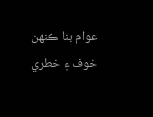عوام بنا ڪنهن خوف ۽ خطري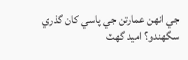جي انهن عمارتن جي پاسي کان گذري سگهندو؟ اميد گهٽ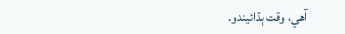آهي، وقت ٻڌائيندو.